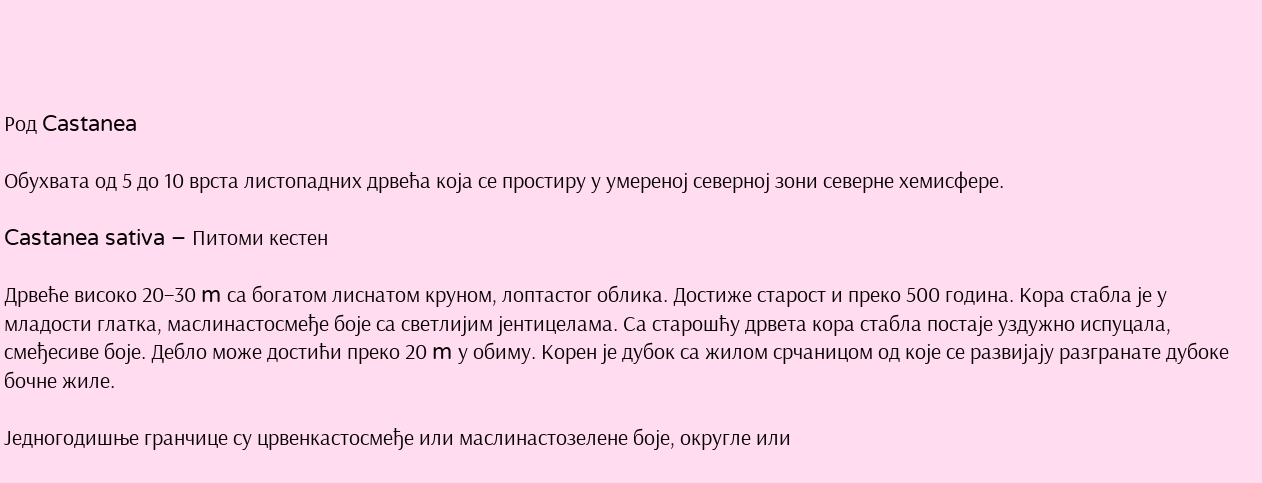Род Castanea

Обухвата од 5 до 10 врста листопадних дрвећа која се простиру у умереној северној зони северне хемисфере.

Castanea sativa – Питоми кестен

Дрвеће високо 20–30 m са богатом лиснатом круном, лоптастог облика. Достиже старост и преко 500 година. Кора стабла је у младости глатка, маслинастосмеђе боје са светлијим јентицелама. Са старошћу дрвета кора стабла постаје уздужно испуцала, смеђесиве боје. Дебло може достићи преко 20 m у обиму. Корен је дубок са жилом срчаницом од које се развијају разгранате дубоке бочне жиле.

Једногодишње гранчице су црвенкастосмеђе или маслинастозелене боје, округле или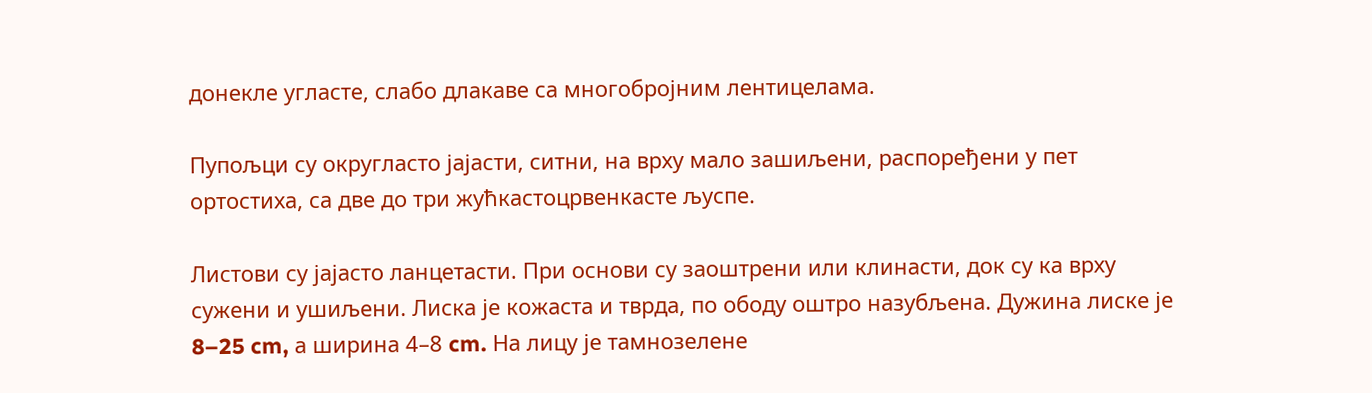донекле угласте, слабо длакаве са многобројним лентицелама.

Пупољци су округласто јајасти, ситни, на врху мало зашиљени, распоређени у пет ортостиха, са две до три жућкастоцрвенкасте љуспе.

Листови су јајасто ланцетасти. При основи су заоштрени или клинасти, док су ка врху сужени и ушиљени. Лиска је кожаста и тврда, по ободу оштро назубљена. Дужина лиске је 8–25 cm, а ширина 4–8 cm. На лицу је тамнозелене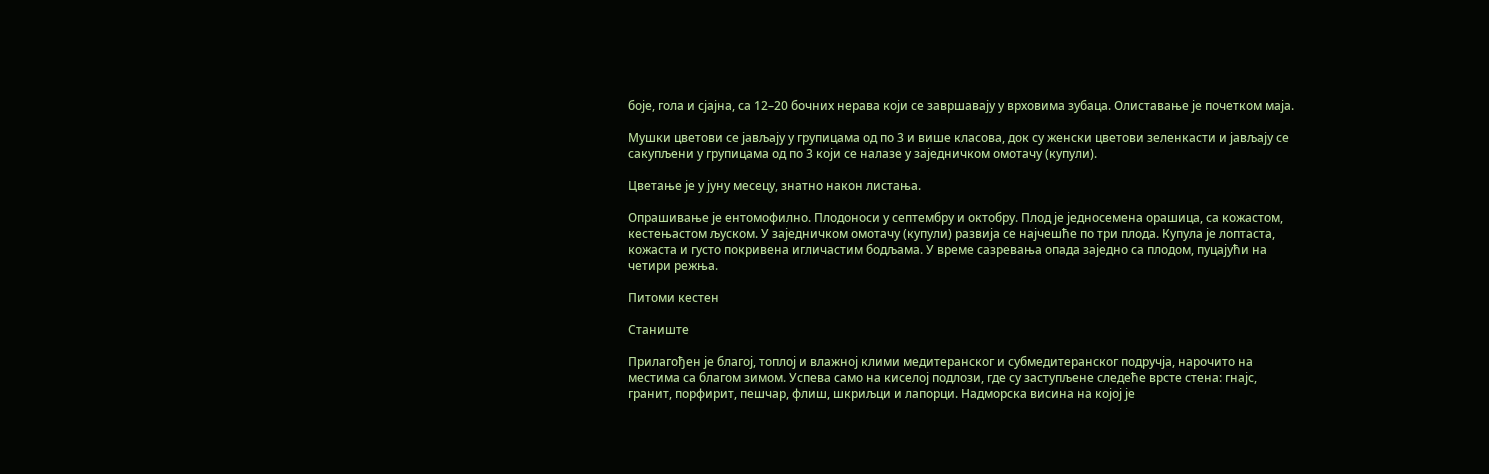боје, гола и сјајна, са 12–20 бочних нерава који се завршавају у врховима зубаца. Олиставање је почетком маја.

Мушки цветови се јављају у групицама од по 3 и више класова, док су женски цветови зеленкасти и јављају се сакупљени у групицама од по 3 који се налазе у заједничком омотачу (купули).

Цветање је у јуну месецу, знатно након листања.

Опрашивање је ентомофилно. Плодоноси у септембру и октобру. Плод је једносемена орашица, са кожастом, кестењастом љуском. У заједничком омотачу (купули) развија се најчешће по три плода. Купула је лоптаста, кожаста и густо покривена игличастим бодљама. У време сазревања опада заједно са плодом, пуцајући на четири режња.

Питоми кестен

Станиште

Прилагођен је благој, топлој и влажној клими медитеранског и субмедитеранског подручја, нарочито на местима са благом зимом. Успева само на киселој подлози, где су заступљене следеће врсте стена: гнајс, гранит, порфирит, пешчар, флиш, шкриљци и лапорци. Надморска висина на којој је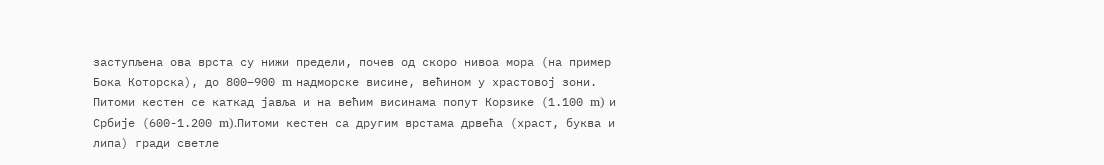заступљена ова врста су нижи предели, почев од скоро нивоа мора (на пример Бока Которска), до 800–900 m надморске висине, већином у храстовој зони. Питоми кестен се каткад јавља и на већим висинама попут Корзике (1.100 m) и Србије (600-1.200 m).Питоми кестен са другим врстама дрвећа (храст, буква и липа) гради светле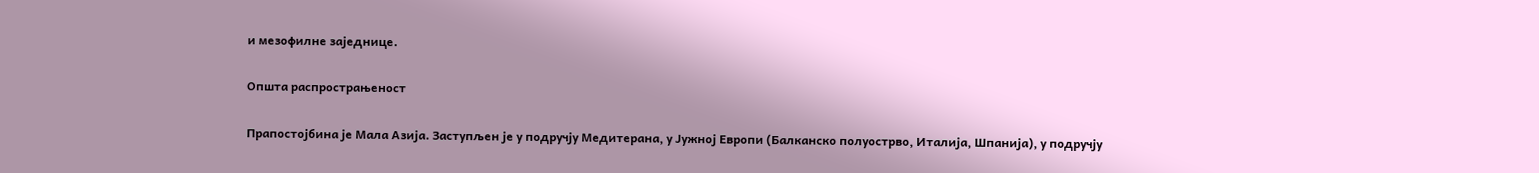и мезофилне заједнице.

Општа распрострањеност

Прапостојбина је Мала Азија. Заступљен је у подручју Медитерана, у Јужној Европи (Балканско полуострво, Италија, Шпанија), у подручју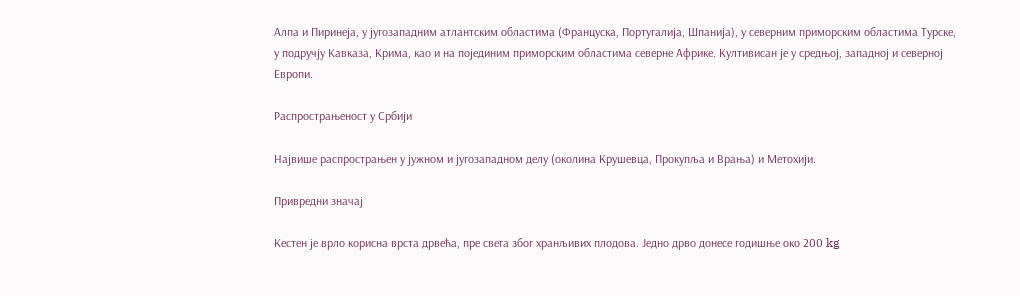Алпа и Пиринеја, у југозападним атлантским областима (Француска, Португалија, Шпанија), у северним приморским областима Турске, у подручју Кавказа, Крима, као и на појединим приморским областима северне Африке. Култивисан је у средњој, западној и северној Европи.

Распрострањеност у Србији

Највише распрострањен у јужном и југозападном делу (околина Крушевца, Прокупља и Врања) и Метохији.

Привредни значај

Кестен је врло корисна врста дрвећа, пре свега због хранљивих плодова. Једно дрво донесе годишње око 200 kg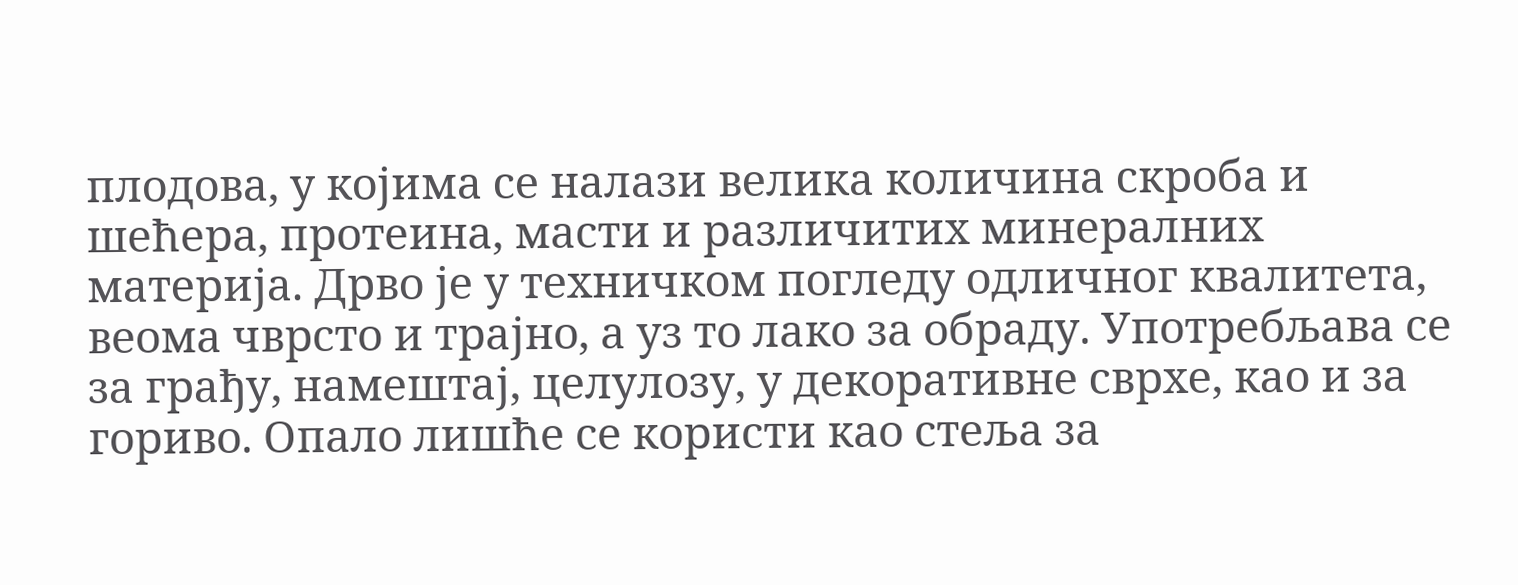плодова, у којима се налази велика количина скроба и шећера, протеина, масти и различитих минералних материја. Дрво је у техничком погледу одличног квалитета, веома чврсто и трајно, а уз то лако за обраду. Употребљава се за грађу, намештај, целулозу, у декоративне сврхе, као и за гориво. Опало лишће се користи као стеља за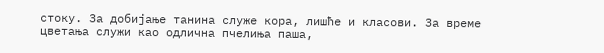стоку. За добијање танина служе кора, лишће и класови. За време цветања служи као одлична пчелиња паша,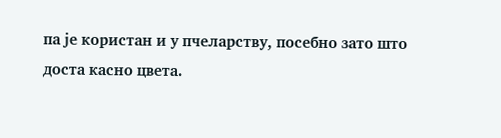па је користан и у пчеларству, посебно зато што доста касно цвета.